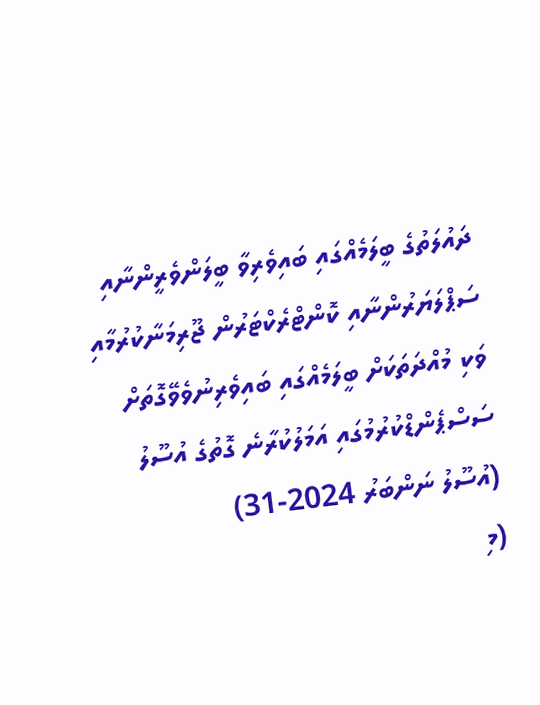ދައުލަތުގެ ބީލަމެއްގައި ބައިވެރިވާ ބީލަންވެރީންނާއި ސަޕްލަޔަރުންނާއި ކޮންޓްރެކްޓަރުން ޖޫރިމަނާކުރުމާއި  ވަކި މުއްދަތަކަށް ބީލަމެއްގައި ބައިވެރިނުވެވޭގޮތަށް ސަސްޕެންޑްކުރުމުގައި އަމަލުކުރާނެ ގޮތުގެ އުސޫލު
(އުސޫލު ނަންބަރު 2024-31)
(މި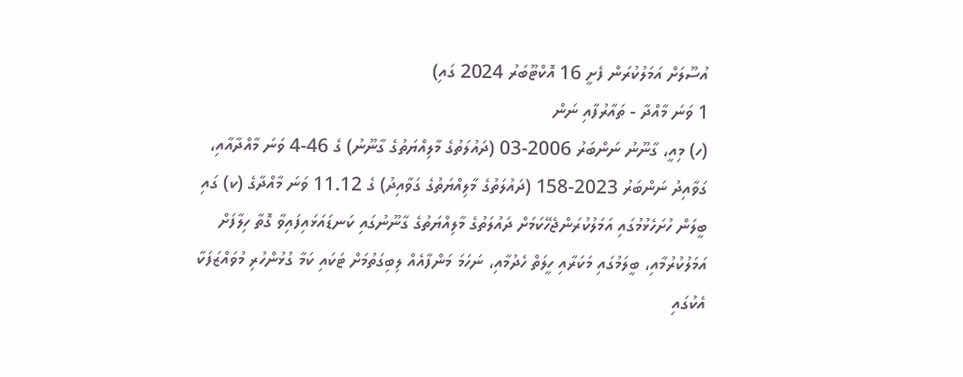އުސޫލަށް އަމަލުކުރަން ފެށީ 16 އޮކްޓޫބަރު 2024 ގައި)
1 ވަނަ މާއްދާ - ތައާރުފާއި ނަން
(ހ) މިއީ، ގާނޫނު ނަންބަރު 2006-03 (ދައުލަތުގެ މާލިއްޔަތުގެ ގާނޫނު) ގެ 46-4 ވަނަ މާއްދާއާއި، ގަވާއިދު ނަންބަރު 2023-158 (ދައުލަތުގެ މާލިއްޔަތުގެ ގަވާއިދު) ގެ 11.12 ވަނަ މާއްދާގެ (ކ) ގައި ބީލަން ހުށަހެޅުމުގައި އަމަލުކުރަންޖެހޭކަމަށް ދައުލަތުގެ މާލިއްޔަތުގެ ގާނޫނުގައި ކަނޑައަޅައިފައިވާ ގޮތާ ހިލާފަށް އަމަލުކުރުމާއި، ބީލަމުގައި މަކަރާއި ހީލަތް ހެދުމާއި، ނަހަމަ މަންފާއެއް ލިބިގަތުމަށް ޓަކައި ކަމާ ގުޅުންހުރި މުވައްޒަފަކާ އެކުގައި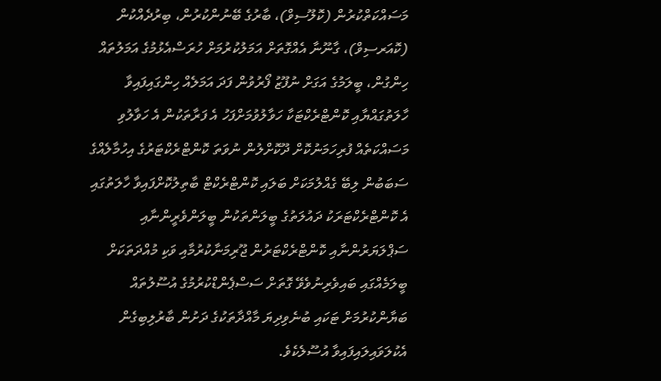މަސައްކަތްކުރުން (ކޮލޫސިވް)، ބާރުގެ ބޭނުންކުރުން، ބިރުދެއްކުން (ކޮއަރސިވް)، ގާނޫނާ އެއްގޮތަށް އަމަލުކުރުމަށް ހުރަސްއެޅުމުގެ އަމަލުތައް ހިންގުން، ބީލަމުގެ އަގަށް ނުފޫޒު ފޯރުވުން ފަދަ އަމަލެއް ހިންގައިފައިވާ ހާލަތުގައްޔާއި ކޮންޓްރެކްޓަކާ ހަވާލުވުމަށްފަހު އެ ފަރާތަކުން އެ ހަވާލުވި މަސައްކަތެއް ފުރިހަމަނުކޮށް ދޫކޮށްލުން ނުވަތަ ކޮންޓްރެކްޓަރުގެ އިހުމާލެއްގެ ސަބަބުން ލިބޭ ގެއްލުމަކަށް ބަލައި ކޮންޓްރެކްޓް ބާތިލުކޮށްފައިވާ ހާލަތުގައި އެ ކޮންޓްރެކްޓަރަކު ދައުލަތުގެ ބީލަންތަކުން ބީލަންވެރީންނާއި ސަޕްލަޔަރުންނާއި ކޮންޓްރެކްޓަރުން ޖޫރިމަނާކުރުމާއި ވަކި މުއްދަތަކަށް ބީލަމެއްގައި ބައިވެރިނުވެވޭ ގޮތަށް ސަސްޕެންޑްކުރުމުގެ އުސޫލުތައް ބަޔާންކުރުމަށް ޓަކައި ބުނެވިދިޔަ މާއްދާތަކުގެ ދަށުން ބާރުލިބިގެން އެކުލަވައިލައިފައިވާ އުސޫލެކެވެ.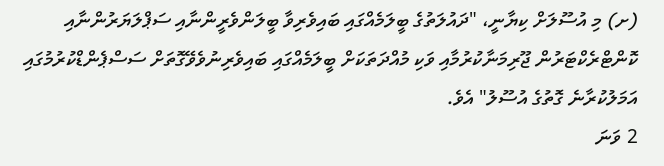(ށ) މި އުސޫލަށް ކިޔާނީ، "ދައުލަތުގެ ބީލަމެއްގައި ބައިވެރިވާ ބީލަންވެރީންނާއި ސަޕްލަޔަރުންނާއި ކޮންޓްރެކްޓަރުން ޖޫރިމަނާކުރުމާއި ވަކި މުއްދަތަކަށް ބީލަމެއްގައި ބައިވެރިނުވެވޭގޮތަށް ސަސްޕެންޑްކުރުމުގައި އަމަލުކުރާނެ ގޮތުގެ އުސޫލު" އެވެ.
2 ވަނަ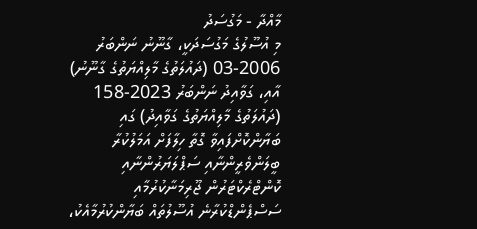މާއްދާ - މަގުސަދު
މި އުސޫލުގެ މަގުސަދަކީ، ގާނޫނު ނަންބަރު 2006-03 (ދައުލަތުގެ މާލިއްޔަތުގެ ގާނޫނު) އާއި، ގަވާއިދު ނަންބަރު 2023-158 (ދައުލަތުގެ މާލިއްޔަތުގެ ގަވާއިދު) ގައި ބަޔާންކޮށްފައިވާ ގޮތާ ހިލާފަށް އަމަލުކުރާ ބީލަންވެރީންނާއި ސަޕްލަޔަރުންނާއި ކޮންޓްރެކްޓަރުން ޖޫރިމަނާކުރުމާއި ސަސްޕެންޑްކުރާނެ އުސޫލުތައް ބަޔާންކުރުމާއެކު،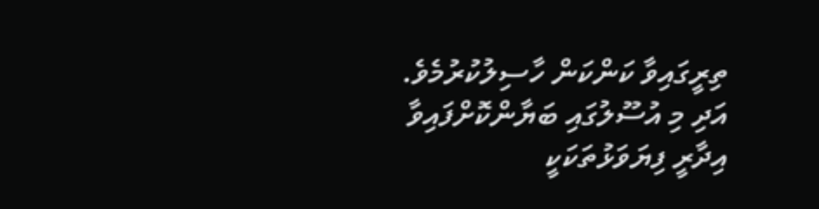ތިރީގައިވާ ކަންކަން ހާސިލުކުރުމެވެ. އަދި މި އުސޫލުގައި ބަޔާންކޮށްފައިވާ އިދާރީ ފިޔަވަޅުތަކަކީ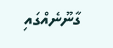ގާނޫނެއްގައި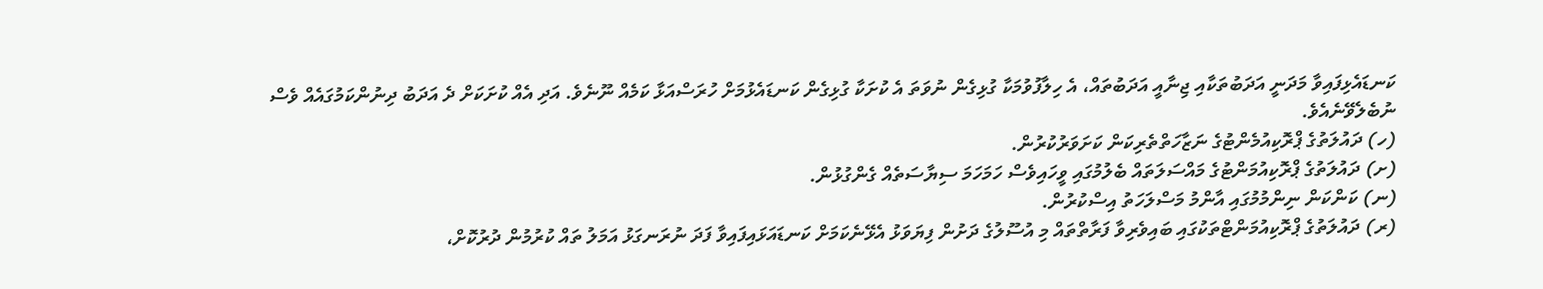ކަނޑައެޅިފައިވާ މަދަނީ އަދަބުތަކާއި ޖިނާއީ އަދަބުތައް، އެ ހިލާފުވުމަކާ ގުޅިގެން ނުވަތަ އެ ކުށަކާ ގުޅިގެން ކަނޑައެޅުމަށް ހުރަސްއަޅާ ކަމެއް ނޫނެވެ. އަދި އެއް ކުށަކަށް ދެ އަދަބު ދިނުންކަމުގައެއް ވެސް ނުބެލެވޭނެއެވެ.
(ހ) ދައުލަތުގެ ޕްރޮކިއުމެންޓުގެ ނަޒާހަތްތެރިކަން ކަށަވަރުކުރުން.
(ށ) ދައުލަތުގެ ޕްރޮކިއުމަންޓުގެ މައްސަލަތައް ބެލުމުގައި ވީހައިވެސް ހަމަހަމަ ސިޔާސަތެއް ގެންގުޅުން.
(ނ) ކަންކަން ނިންމުމުގައި އާންމު މަސްލަހަތު އިސްކުރުން.
(ރ) ދައުލަތުގެ ޕްރޮކިއުމަންޓްތަކުގައި ބައިވެރިވާ ފަރާތްތައް މި އުސޫލުގެ ދަށުން ފިޔަވަޅު އެޅޭނެކަމަށް ކަނޑައަޅައިފައިވާ ފަދަ ނުރަނގަޅު އަމަލު ތައް ކުރުމުން ދުރުކޮށް،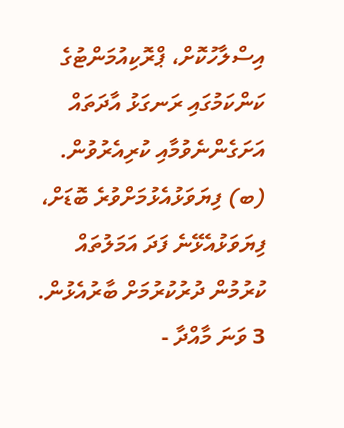އިސްލާހުކޮށް، ޕްރޮކިއުމަންޓުގެ ކަންކަމުގައި ރަނގަޅު އާދަތައް އަށަގެންނެވުމާއި ކުރިއެރުވުން.
(ބ) ފިޔަވަޅުއެޅުމަށްވުރެ ބޮޑަށް، ފިޔަވަޅުއެޅޭނެ ފަދަ އަމަލުތައް ކުރުމުން ދުރުކުރުމަށް ބާރުއެޅުން.
3 ވަނަ މާއްދާ -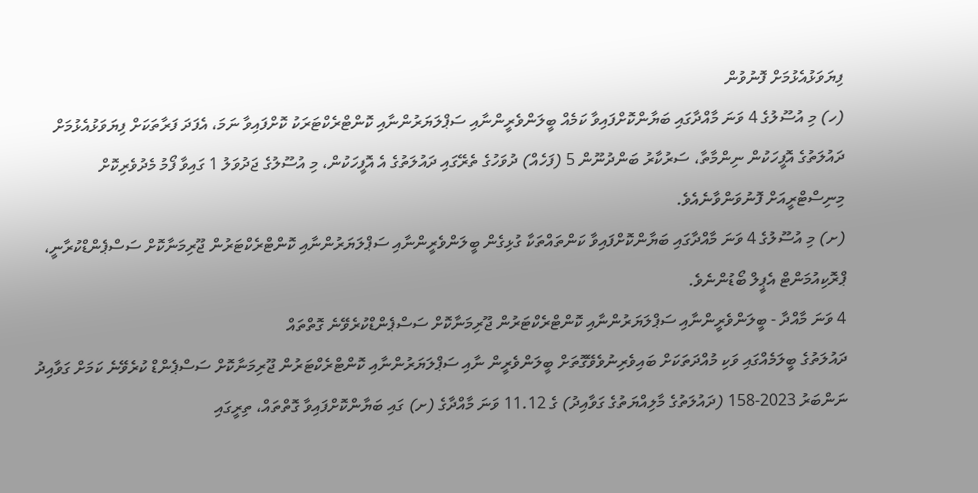ފިޔަވަޅުއެޅުމަށް ފޮނުވުން
(ހ) މި އުސޫލުގެ 4 ވަނަ މާއްދާގައި ބަޔާންކޮށްފައިވާ ކަމެއް ބީލަންވެރީންނާއި ސަޕްލަޔަރުންނާއި ކޮންޓްރެކްޓަރަކު ކޮށްފައިވާ ނަމަ، އެފަދަ ފަރާތަކަށް ފިޔަވަޅުއެޅުމަށް ދައުލަތުގެ އޮފީހަކުން ނިންމާތާ، ސަރުކާރު ބަންދުނޫން 5 (ފަހެއް) ދުވަހުގެ ތެރޭގައި ދައުލަތުގެ އެ އޮފީހަކުން، މި އުސޫލުގެ ޖަދުވަލު 1 ގައިވާ ފޯމު މެދުވެރިކޮށް މިނިސްޓްރީއަށް ފޮނުވަންވާނެއެވެ.
(ށ) މި އުސޫލުގެ 4 ވަނަ މާއްދާގައި ބަޔާންކޮށްފައިވާ ކަންތައްތަކާ ގުޅިގެން ބީލަންވެރީންނާއި ސަޕްލަޔަރުންނާއި ކޮންޓްރެކްޓަރުން ޖޫރިމަނާކޮށް ސަސްޕެންޑްކުރާނީ، ޕްރޮކިއުމަންޓް އެޕީލް ބޯޑުންނެވެ.
4 ވަނަ މާއްދާ - ބީލަންވެރީންނާއި ސަޕްލަޔަރުންނާއި ކޮންޓްރެކްޓަރުން ޖޫރިމަނާކޮށް ސަސްޕެންޑްކުރެވޭނެ ގޮތްތައް
ދައުލަތުގެ ބީލަމެއްގައި ވަކި މުއްދަތަކަށް ބައިވެރިނުވެވޭގޮތަށް ބީލަންވެރީން ނާއި ސަޕްލަޔަރުންނާއި ކޮންޓްރެކްޓަރުން ޖޫރިމަނާކޮށް ސަސްޕެންޑް ކުރެވޭނެ ކަމަށް ގަވާއިދު ނަންބަރު 2023-158 (ދައުލަތުގެ މާލިއްޔަތުގެ ގަވާއިދު) ގެ 11.12 ވަނަ މާއްދާގެ (ށ) ގައި ބަޔާންކޮށްފައިވާ ގޮތްތައް، ތިރީގައި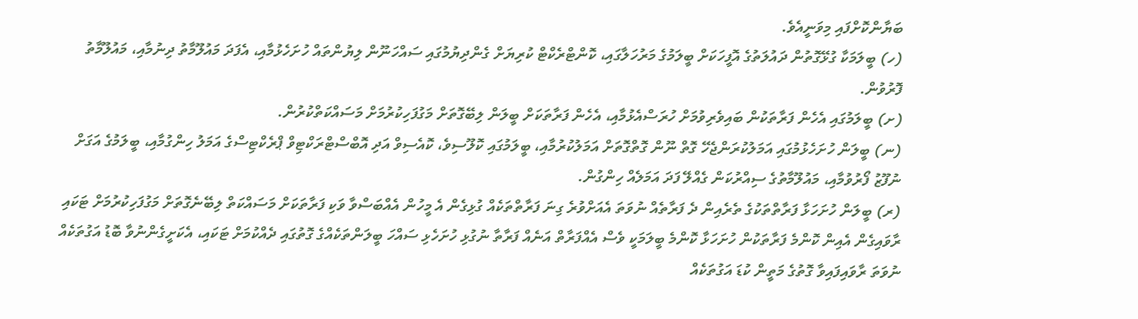ބަޔާންކޮށްފައި މިވަނީއެވެ.
(ހ) ބީލަމަކާ ގުޅޭގޮތުން ދައުލަތުގެ އޮފީހަކަށް ބީލަމުގެ މަރުހަލާގައި، ކޮންޓްރެކްޓް ކުރިޔަށް ގެންދިޔުމުގައި ސައްހަނޫން ލިޔުންތައް ހުށަހެޅުމާއި، އެފަދަ މައުލޫމާތު ދިނުމާއި، މައުލޫމާތު ފޮރުވުން.
(ށ) ބީލަމުގައި އެހެން ފަރާތަކުން ބައިވެރިވުމަށް ހުރަސްއެޅުމާއި، އެހެން ފަރާތަކަށް ބީލަން ލިބޭގޮތަށް މަގުފަހިކުރުމަށް މަސައްކަތްކުރުން.
(ނ) ބީލަން ހުށަހެޅުމުގައި އަމަލުކުރަންޖެހޭ ގޮތް ނޫން ގޮތްގޮތަށް އަމަލުކުރުމާއި، ބީލަމުގައި ކޮލޫސިވެ، ކޮއެސިވް އަދި އޮބްސްޓްރަކްޓިވް ޕްރެކްޓިސްގެ އަމަލު ހިންގުމާއި، ބީލަމުގެ އަގަށް ނުފޫޒު ފޯރުވުމާއި، މައުލޫމާތުގެ ސިއްރުކަން ގެއްލޭ ފަދަ އަމަލެއް ހިންގުން.
(ރ) ބީލަން ހުށަހަޅާ ފަރާތްތަކުގެ ތެރެއިން ދެ ފަރާތެއް ނުވަތަ އެއަށްވުރެ ގިނަ ފަރާތްތަކެއް ގުޅިގެން އެ މީހުން އެއްބަސްވާ ވަކި ފަރާތަކަށް މަސައްކަތް ލިބޭނެގޮތަށް މަގުފަހިކުރުމަށް ޓަކައި ރާވައިގެން އެއިން ކޮންމެ ފަރާތަކުން ހުށަހަޅާ ކޮންމެ ބީލަމަކީ ވެސް އެއްފަރާތް އަނެއް ފަރާތާ ނުގުޅި ހުށަހެޅި ސައްހަ ބީލަންތަކެއްގެ ގޮތުގައި ދެއްކުމަށް ޓަކައި، އެކަށީގެންނުވާ ބޮޑު އަގުތަކެއް ނުވަތަ ރާވައިފައިވާ ގޮތުގެ މަތީން ކުޑަ އަގުތަކެއް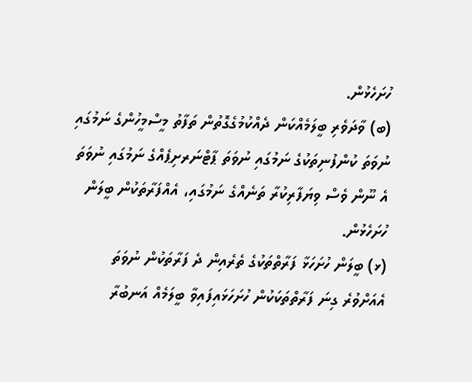ހުށަހެޅުން.
(ބ) ވާދަވެރި ބީލަމެއްކަން ދެއްކުމުގެގޮތުން ތަފާތު މީސްމީހުންގެ ނަމުގައި ނުވަތަ ކުންފުނިތަކުގެ ނަމުގައި ނުވަތަ ޕާޓްނަރށިޕެއްގެ ނަމުގައި ނުވަތަ އެ ނޫން ވެސް ވިޔަފާރިކުރާ ތަނެއްގެ ނަމުގައި، އެއްފަރާތަކުން ބީލަން ހުށަހެޅުން.
(ޅ) ބީލަން ހުށަހަޅާ ފަރާތްތަކުގެ ތެރެއިން ދެ ފަރާތަކުން ނުވަތަ އެއަށްވުރެ ގިނަ ފަރާތްތަކަކުން ހުށަހަޅައިފައިވާ ބީލަމެއް އަނބުރާ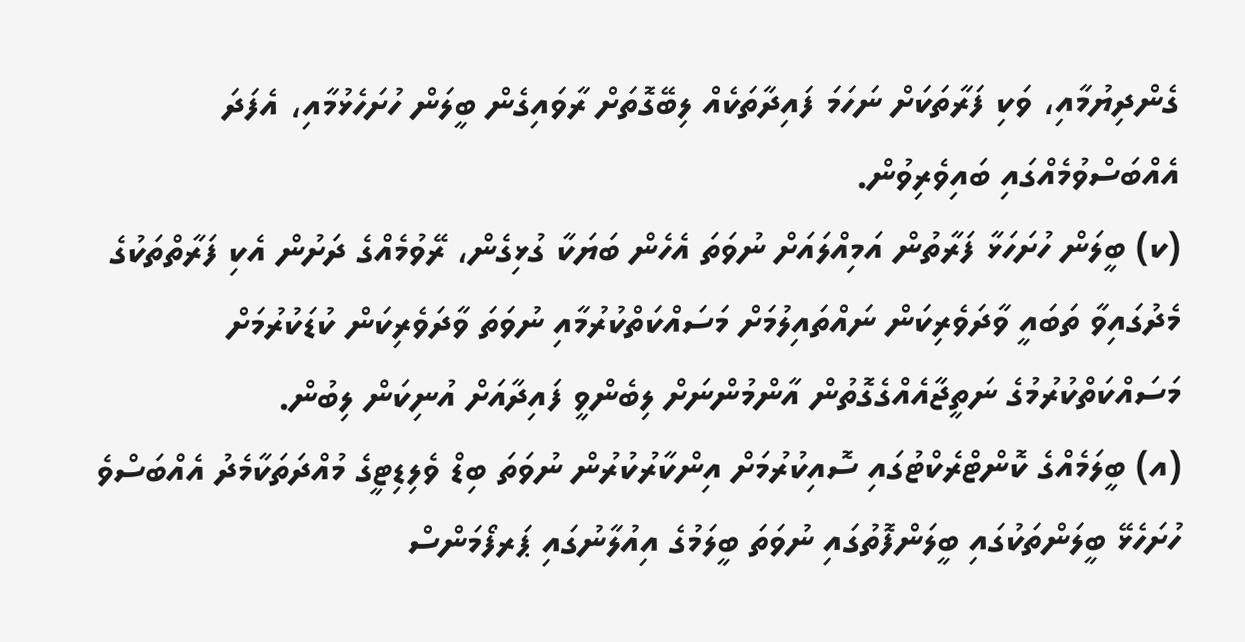ގެންދިޔުމާއި، ވަކި ފަރާތަކަށް ނަހަމަ ފައިދާތަކެއް ލިބޭގޮތަށް ރާވައިގެން ބީލަން ހުށަހެޅުމާއި، އެފަދަ އެއްބަސްވުމެއްގައި ބައިވެރިވުން.
(ކ) ބީލަން ހުށަހަޅާ ފަރާތުން އަމިއްލައަށް ނުވަތަ އެހެން ބަޔަކާ ގުޅިގެން، ރޭވުމެއްގެ ދަށުން އެކި ފަރާތްތަކުގެ މެދުގައިވާ ތަބައީ ވާދަވެރިކަން ނައްތައިލުމަށް މަސައްކަތްކުރުމާއި ނުވަތަ ވާދަވެރިކަން ކުޑަކުރުމަށް މަސައްކަތްކުރުމުގެ ނަތީޖާއެއްގެގޮތުން އާންމުންނަށް ލިބެންވީ ފައިދާއަށް އުނިކަން ލިބުން.
(އ) ބީލަމެއްގެ ކޮންޓްރެކްޓުގައި ސޮއިކުރުމަށް އިންކާރުކުރުން ނުވަތަ ބިޑް ވެލިޑިޓީގެ މުއްދަތަކާމެދު އެއްބަސްވެ ހުށަހެޅޭ ބީލަންތަކުގައި ބީލަންފޮތުގައި ނުވަތަ ބީލަމުގެ އިއުލާނުގައި ޕަރފޯމަންސް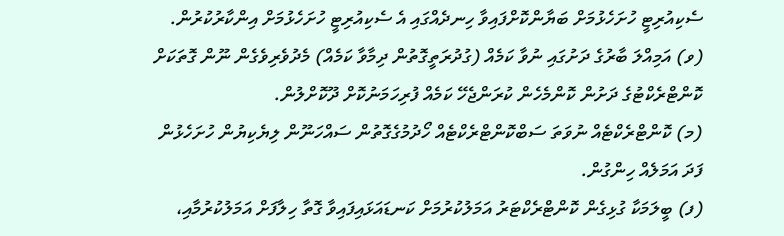ސެކިއުރިޓީ ހުށަހެޅުމަށް ބަޔާންކޮށްފައިވާ ހިނދެއްގައި އެ ސެކިއުރިޓީ ހުށަހެޅުމަށް އިންކާރުކުރުން.
(ވ) އަމިއްލަ ބާރުގެ ދަށުގައި ނުވާ ކަމެއް (ގުދުރަތީގޮތުން ދިމާވާ ކަމެއް) މެދުވެރިވެގެން ނޫން ގޮތަކަށް ކޮންޓްރެކްޓުގެ ދަށުން ކޮންމެހެން ކުރަންޖެހޭ ކަމެއް ފުރިހަމަނުކޮށް ދޫކޮށްލުން.
(މ) ކޮންޓްރެކްޓެއް ނުވަތަ ސަބްކޮންޓްރެކްޓެއް ހޯދުމުގެގޮތުން ސައްހަނޫން ލިޔެކިޔުން ހުށަހެޅުން ފަދަ އަމަލެއް ހިންގުން.
(ފ) ބީލަމަކާ ގުޅިގެން ކޮންޓްރެކްޓަރު އަމަލުކުރުމަށް ކަނޑައަޅައިފައިވާ ގޮތާ ހިލާފަށް އަމަލުކުރުމާއި،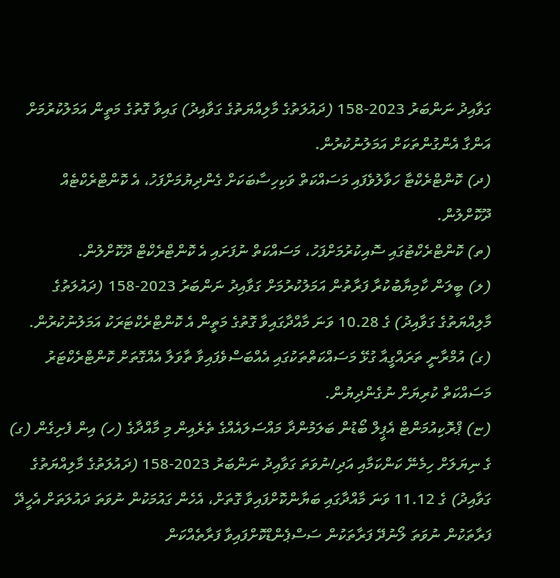ގަވާއިދު ނަންބަރު 2023-158 (ދައުލަތުގެ މާލިއްޔަތުގެ ގަވާއިދު) ގައިވާ ގޮތުގެ މަތީން އަމަލުކުރުމަށް އަންގާ އެންގުންތަކަށް އަމަލުނުކުރުން.
(ދ) ކޮންޓްރެކްޓާ ހަވާލުވެފައި މަސައްކަތް ވަކިހިސާބަކަށް ގެންދިޔުމަށްފަހު، އެ ކޮންޓްރެކްޓެއް ދޫކޮށްލުން.
(ތ) ކޮންޓްރެކްޓުގައި ސޮއިކުރުމަށްފަހު، މަސައްކަތް ނުފަށައި އެ ކޮންޓްރެކްޓް ދޫކޮށްލުން.
(ލ) ބީލަން ކާމިޔާބުކުރާ ފަރާތުން އަމަލުކުރުމަށް ގަވާއިދު ނަންބަރު 2023-158 (ދައުލަތުގެ މާލިއްޔަތުގެ ގަވާއިދު) ގެ 10.28 ވަނަ މާއްދާގައިވާ ގޮތުގެ މަތީން އެ ކޮންޓްރެކްޓަރަކު އަމަލުނުކުރުން.
(ގ) އުމްރާނީ ތަރައްގީއާ ގުޅޭ މަސައްކަތްތަކުގައި އެއްބަސްވެފައިވާ ތާވަލާ އެއްގޮތަށް ކޮންޓްރެކްޓަރު މަސައްކަތް ކުރިޔަށް ނުގެންދިޔުން.
(ޏ) ޕްރޮކިއުމަންޓް އެޕީލް ބޯޑުން ބަލަމުންދާ މައްސަލައެއްގެ ތެރެއިން މި މާއްދާގެ (ހ) އިން ފެށިގެން (ގ) ގެ ނިޔަލަށް ހިމެނޭ ކަންކަމާއި އަދި/ނުވަތަ ގަވާއިދު ނަންބަރު 2023-158 (ދައުލަތުގެ މާލިއްޔަތުގެ ގަވާއިދު) ގެ 11.12 ވަނަ މާއްދާގައި ބަޔާންކޮށްފައިވާ ގޮތަށް، އެހެން ގައުމަކުން ނުވަތަ ދައުލަތަށް އެހީދޭ ފަރާތަކުން ނުވަތަ ލޯނުދޭ ފަރާތަކުން ސަސްޕެންޑްކޮށްފައިވާ ފަރާތެއްކަން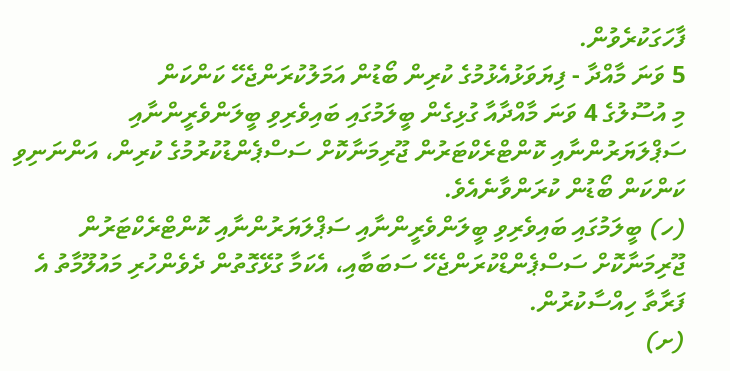ފާހަގަކުރެވުން.
5 ވަނަ މާއްދާ - ފިޔަވަޅުއެޅުމުގެ ކުރިން ބޯޑުން އަމަލުކުރަންޖެހޭ ކަންކަން
މި އުސޫލުގެ 4 ވަނަ މާއްދާއާ ގުޅިގެން ބީލަމުގައި ބައިވެރިވި ބީލަންވެރީންނާއި ސަޕްލަޔަރުންނާއި ކޮންޓްރެކްޓަރުން ޖޫރިމަނާކޮށް ސަސްޕެންޑުކުރުމުގެ ކުރިން، އަންނަނިވި ކަންކަން ބޯޑުން ކުރަންވާނެއެވެ.
(ހ) ބީލަމުގައި ބައިވެރިވި ބީލަންވެރީންނާއި ސަޕްލަޔަރުންނާއި ކޮންޓްރެކްޓަރުން ޖޫރިމަނާކޮށް ސަސްޕެންޑްކުރަންޖެހޭ ސަބަބާއި، އެކަމާ ގުޅޭގޮތުން ދެވެންހުރި މައުލޫމާތު އެ ފަރާތާ ހިއްސާކުރުން.
(ށ)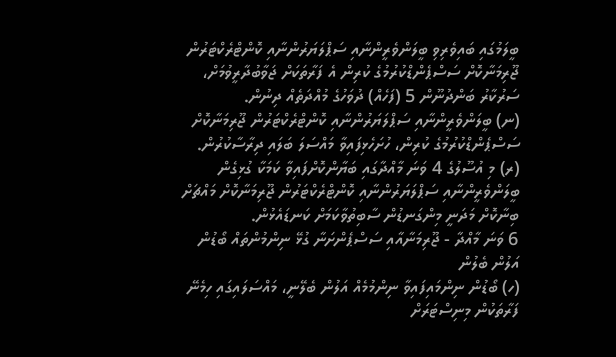ބީލަމުގައި ބައިވެރިވި ބީލަންވެރީންނާއި ސަޕްލަޔަރުންނާއި ކޮންޓްރެކްޓަރުން ޖޫރިމަނާކޮށް ސަސްޕެންޑްކުރުމުގެ ކުރިން އެ ފަރާތަކަށް ޖަވާބުދާރީވުމަށް، ސަރުކާރު ބަންދުނޫން 5 (ފަހެއް) ދުވަހުގެ މުއްދަތެއް ދިނުން.
(ނ) ބީލަންވެރީންނާއި ސަޕްލަޔަރުންނާއި ކޮންޓްރެކްޓަރުން ޖޫރިމަނާކޮށް ސަސްޕެންޑްކުރުމުގެ ކުރިން، ހުށަހެޅިފައިވާ މައްސަލަ ބަލައި ދިރާސާކުރުން.
(ރ) މި އުސޫލުގެ 4 ވަނަ މާއްދާގައި ބަޔާންކޮށްފައިވާ ކަމަކާ ގުޅިގެން ބީލަންވެރީންނާއި ސަޕްލަޔަރުންނާއި ކޮންޓްރެކްޓަރުން ޖޫރިމަނާކޮށް މައްޗަށް ބިނާކޮށް މަދަނީ މިންގަނޑުން ސާބިތުވާކަމަށް ކަނޑައެޅުން.
6 ވަނަ މާއްދާ - ޖޫރިމަނާއާއި ސަސްޕެންށަނާ ގުޅޭ ނިންމުންތައް ބޯޑުން އަލުން ބެލުން
(ހ) ބޯޑުން ނިންމައިފައިވާ ނިންމުމެއް އަލުން ބެލޭނީ، މައްސަލައިގައި ހިމެނޭ ފަރާތަކުން މިނިސްޓަރަށް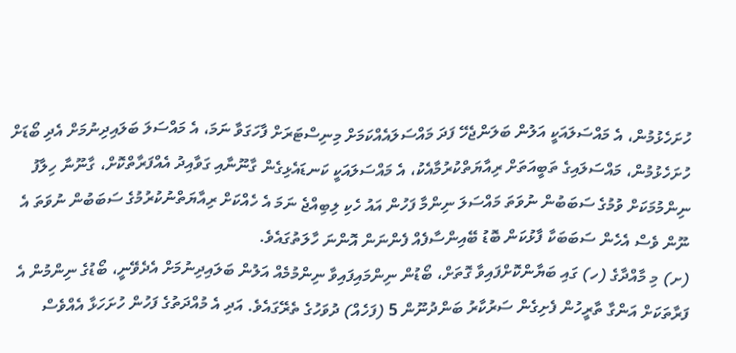ހުށަހެޅުމުން، އެ މައްސަލައަކީ އަލުން ބަލަންޖެހޭ ފަދަ މައްސަލައެއްކަމަށް މިނިސްޓަރަށް ފާހަގަވާ ނަމަ، އެ މައްސަލަ ބަލައިދިނުމަށް އެދި ބޯޑަށް ހުށަހެޅުމުން، މައްސަލައިގެ ތަބީއަތަށް ރިއާޔަތްކުރުމާއެކު، އެ މައްސަލައަކީ ކަނޑައެޅިގެން ގާނޫނާއި ގަވާއިދު އެއްފަރާތްކޮށް، ގާނޫނާ ހިލާފު ނިންމުމަކަށް ވުމުގެ ސަބަބުން ނުވަތަ މައްސަލަ ނިންމާ ފަހުން އައު ހެކި ލިބިއްޖެ ނަމަ އެ ހެއްކަށް ރިއާޔަތްނުކުރުމުގެ ސަބަބުން ނުވަތަ އެ ނޫން ވެސް އެހެން ސަބަބަކާ ފާޅުކަން ބޮޑު ބޭއިންސާފެއް ފެންނަން އޮންނަ ހާލަތުގައެވެ.
(ށ) މި މާއްދާގެ (ހ) ގައި ބަޔާންކޮށްފައިވާ ގޮތަށް، ބޯޑުން ނިންމައިފައިވާ ނިންމުމެއް އަލުން ބަލައިދިނުމަށް އެދެވޭނީ، ބޯޑުގެ ނިންމުން އެ ފަރާތަކަށް އަންގާ ތާރީހުން ފެށިގެން ސަރުކާރު ބަންދުނޫން 5 (ފަހެއް) ދުވަހުގެ ތެރޭގައެވެ. އަދި އެ މުއްދަތުގެ ފަހުން ހުށަހަޅާ އެއްވެސް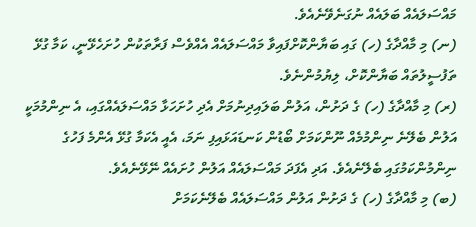މައްސަލައެއް ބަލައެއް ނުގަނެވޭނެއެވެ.
(ނ) މި މާއްދާގެ (ހ) ގައި ބަޔާންކޮށްފައިވާ މައްސަލައެއް އެއްވެސް ފަރާތަކުން ހުށަހެޅޭނީ، ކަމާ ގުޅޭ ތަފުސީލުތައް ބަޔާންކޮށް، ލިޔުމުންނެވެ.
(ރ) މި މާއްދާގެ (ހ) ގެ ދަށުން، އަލުން ބަލައިދިނުމަށް އެދި ހުށަހަޅާ މައްސަލައެއްގައި، އެ ނިންމުމަކީ އަލުން ބެލޭނެ ނިންމުމެއް ނޫންކަމަށް ބޯޑުން ކަނޑައަޅައިފި ނަމަ، އެއީ އެކަމާ ގުޅޭ އެންމެ ފަހުގެ ނިންމުންކަމުގައި ބެލޭނެއެވެ. އަދި އެފަދަ މައްސަލައެއް އަލުން ހުށައެއް ނޭޅޭނެއެވެ.
(ބ) މި މާއްދާގެ (ހ) ގެ ދަށުން އަލުން މައްސަލައެއް ބެލޭނެކަމަށް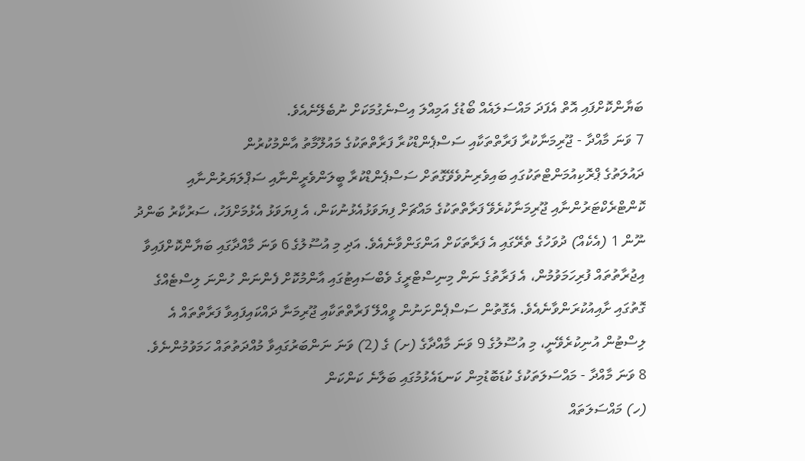ބަޔާންކޮށްފައި އޮތް އެފަދަ މައްސަލައެއް ބޯޑުގެ އަމިއްލަ އިސްނެގުމަކަށް ނުބެލޭނެއެވެ.
7 ވަނަ މާއްދާ - ޖޫރިމަނާކުރާ ފަރާތްތަކާއި ސަސްޕެންޑްކުރާ ފަރާތްތަކުގެ މައުލޫމާތު އާންމުކުރުން
ދައުލަތުގެ ޕްރޮކިއުމަންޓްތަކުގައި ބައިވެރިނުވެވޭގޮތަށް ސަސްޕެންޑްކުރާ ބީލަންވެރީންނާއި ސަޕްލަޔަރުންނާއި ކޮންޓްރެކްޓަރުންނާއި ޖޫރިމަނާކުރެވޭ ފަރާތްތަކުގެ މައްޗަށް ފިޔަވަޅުއެޅުނުކަން، އެ ފިޔަވަޅު އެޅުމަށްފަހު، ސަރުކާރު ބަންދު ނޫން 1 (އެކެއް) ދުވަހުގެ ތެރޭގައި އެ ފަރާތަކަށް އަންގަންވާނެއެވެ. އަދި މި އުސޫލުގެ 6 ވަނަ މާއްދާގައި ބަޔާންކޮށްފައިވާ އިޖުރާތުތައް ފުރިހަމަވުމުން، އެ ފަރާތުގެ ނަން މިނިސްޓްރީގެ ވެބްސައިޓުގައި އާންމުކޮށް ފެންނަން ހުންނަ ލިސްޓެއްގެ ގޮތުގައި ށާއިއުކުރަންވާނެއެވެ. އެގޮތުން ސަސްޕެންށަނުން ވީއްލޭ ފަރާތްތަކާއި ޖޫރިމަނާ ދައްކައިފައިވާ ފަރާތްތައް އެ ލިސްޓުން އުނިކުރެވޭނީ، މި އުސޫލުގެ 9 ވަނަ މާއްދާގެ (ށ) ގެ (2) ވަނަ ނަންބަރުގައިވާ މުއްދަތުތައް ހަމަވުމުންނެވެ.
8 ވަނަ މާއްދާ - މައްސަލަތަކުގެ ކުޑަބޮޑުމިން ކަނޑައެޅުމުގައި ބަލާނެ ކަންކަން
(ހ) މައްސަލަތައް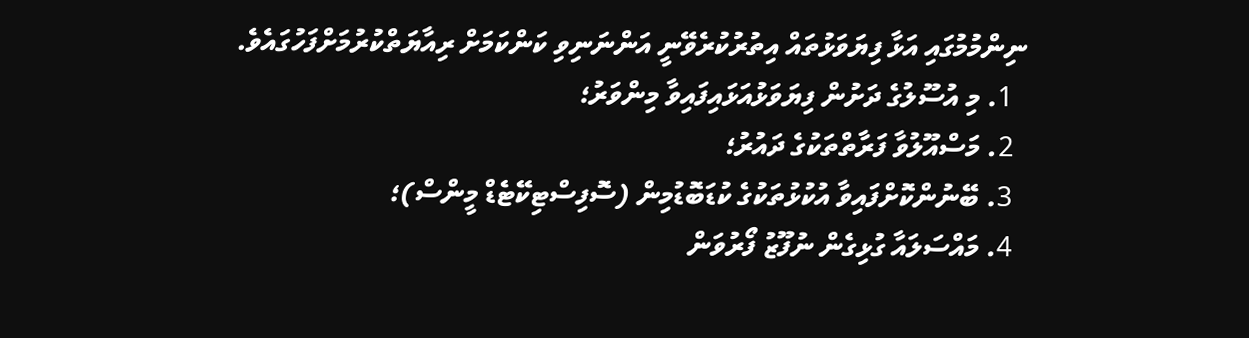ނިންމުމުގައި އަޅާ ފިޔަވަޅުތައް އިތުރުކުރެވޭނީ އަންނަނިވި ކަންކަމަށް ރިއާޔަތްކުރުމަށްފަހުގައެވެ.
  1. މި އުސޫލުގެ ދަށުން ފިޔަވަޅުއަޅައިފައިވާ މިންވަރު؛
  2. މަސްއޫލުވާ ފަރާތްތަކުގެ ދައުރު؛
  3. ބޭނުންކޮށްފައިވާ އުކުޅުތަކުގެ ކުޑަބޮޑުމިން (ސޮފިސްޓިކޭޓެޑް މީންސް)؛
  4. މައްސަލައާ ގުޅިގެން ނުފޫޒު ފޯރުވަން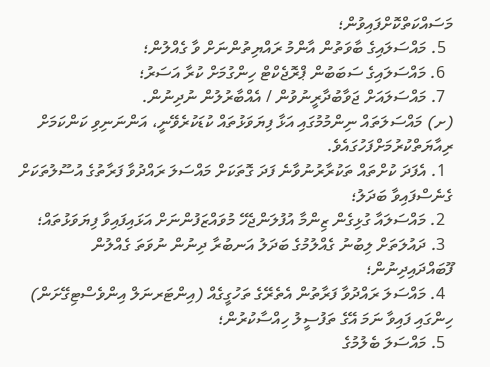މަސައްކަތްކޮށްފައިވުން؛
  5. މައްސަލައިގެ ބާވަތުން އާންމު ރައްޔިތުންނަށް ވާ ގެއްލުން؛
  6. މައްސަލައިގެ ސަބަބުން ޕްރޮޖެކްޓް ހިންގުމަށް ކުރާ އަސަރު؛
  7. މައްސަލައަށް ޖަވާބުދާރީނުވުން / އެއްބާރުލުން ނުދިނުން.
(ށ) މައްސަލަތައް ނިންމުމުގައި އަޅާ ފިޔަވަޅުތައް ކުޑަކުރެވޭނީ، އަންނަނިވި ކަންކަމަށް ރިއާޔަތްކުރުމަށްފަހުގައެވެ.
  1. އެފަދަ ކުށްތައް ތަކުރާރުނުވާނެ ފަދަ ގޮތަކަށް މައްސަލަ ރައްދުވާ ފަރާތުގެ އުސޫލުތަކަށް ގެނެސްފައިވާ ބަދަލު؛
  2. މައްސަލައާ ގުޅިގެން ޒިންމާ އުފުލަންޖެހޭ މުވައްޒަފުންނަށް އަޅައިފައިވާ ފިޔަވަޅުތައް؛
  3. ދައުލަތަށް ލިބުނު ގެއްލުމުގެ ބަދަލު އަނބުރާ ދިނުން ނުވަތަ ގެއްލުން ފޫބައްދައިދިނުން؛
  4. މައްސަލަ ރައްދުވާ ފަރާތުން އެތެރޭގެ ތަހުގީގެއް (އިންޓަރނަލް އިންވެސްޓިގޭށަން) ހިންގައި ފައިވާ ނަމަ އޭގެ ތަފުސީލު ހިއްސާކުރުން؛
  5. މައްސަލަ ބެލުމުގެ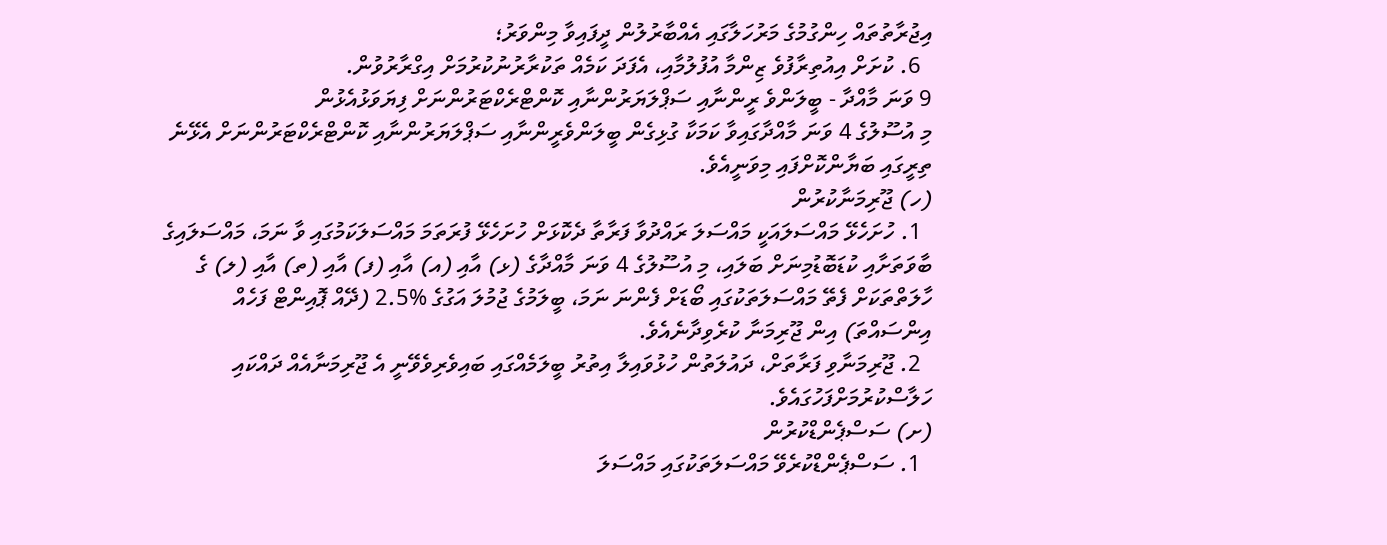އިޖުރާތުތައް ހިންގުމުގެ މަރުހަލާގައި އެއްބާރުލުން ދީފައިވާ މިންވަރު؛
  6. ކުށަށް އިއުތިރާފުވެ ޒިންމާ އުފުލުމާއި، އެފަދަ ކަމެއް ތަކުރާރުނުކުރުމަށް އިގްރާރުވުން.
9 ވަނަ މާއްދާ - ބީލަންވެ ރީންނާއި ސަޕްލަޔަރުންނާއި ކޮންޓްރެކްޓަރުންނަށް ފިޔަވަޅުއެޅުން
މި އުސޫލުގެ 4 ވަނަ މާއްދާގައިވާ ކަމަކާ ގުޅިގެން ބީލަންވެރީންނާއި ސަޕްލަޔަރުންނާއި ކޮންޓްރެކްޓަރުންނަށް އެޅޭނެ ތިރީގައި ބަޔާންކޮށްފައި މިވަނީއެވެ.
(ހ) ޖޫރިމަނާކުރުން
  1. ހުށަހެޅޭ މައްސަލައަކީ މައްސަލަ ރައްދުވާ ފަރާތާ ދެކޮޅަށް ހުށަހެޅޭ ފުރަތަމަ މައްސަލަކަމުގައި ވާ ނަމަ، މައްސަލައިގެ ބާވަތަށާއި ކުޑަބޮޑުމިނަށް ބަލައި، މި އުސޫލުގެ 4 ވަނަ މާއްދާގެ (ޅ) އާއި (އ) އާއި (ފ) އާއި (ތ) އާއި (ލ) ގެ ހާލަތްތަކަށް ފެތޭ މައްސަލަތަކުގައި ބޯޑަށް ފެންނަ ނަމަ، ބީލަމުގެ ޖުމުލަ އަގުގެ %2.5 (ދޭއް ޕޮއިންޓް ފަހެއް އިންސައްތަ) އިން ޖޫރިމަނާ ކުރެވިދާނެއެވެ.
  2. ޖޫރިމަނާވި ފަރާތަށް، ދައުލަތުން ހުޅުވައިލާ އިތުރު ބީލަމެއްގައި ބައިވެރިވެވޭނީ އެ ޖޫރިމަނާއެއް ދައްކައި ހަލާސްކުރުމަށްފަހުގައެވެ.
(ށ) ސަސްޕެންޑްކުރުން
  1. ސަސްޕެންޑްކުރެވޭ މައްސަލަތަކުގައި މައްސަލަ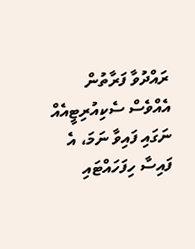ރައްދުވާ ފަރާތުން އެއްވެސް ސެކިއުރިޓީއެއް ނަގައި ފައިވާ ނަމަ، އެ ފައިސާ ހިފަހައްޓައި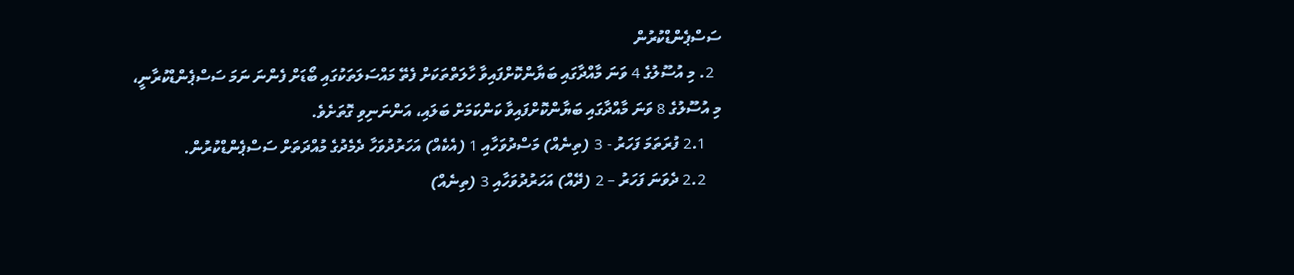ސަސްޕެންޑްކުރުން
  2. މި އުސޫލުގެ 4 ވަނަ މާއްދާގައި ބަޔާންކޮށްފައިވާ ހާލަތްތަކަށް ފެތޭ މައްސަލަތަކުގައި ބޯޑަށް ފެންނަ ނަމަ ސަސްޕެންޑްކުރާނީ، މި އުސޫލުގެ 8 ވަނަ މާއްދާގައި ބަޔާންކޮށްފައިވާ ކަންކަމަށް ބަލައި، އަންނަނިވި ގޮތަށެވެ.
    2.1 ފުރަތަމަ ފަހަރު - 3 (ތިނެއް) މަސްދުވަހާއި 1 (އެކެއް) އަހަރުދުވަހާ ދެމެދުގެ މުއްދަތަށް ސަސްޕެންޑްކުރުން.
    2.2 ދެވަނަ ފަހަރު – 2 (ދޭއް) އަހަރުދުވަހާއި 3 (ތިނެއް)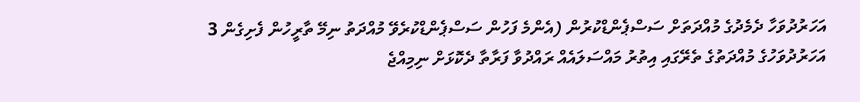އަހަރުދުވަހާ ދެމެދުގެ މުއްދަތަށް ސަސްޕެންޑްކުރުން (އެންމެ ފަހުން ސަސްޕެންޑްކުރެވޭ މުއްދަތު ނިމޭ ތާރީހުން ފެށިގެން 3 އަހަރުދުވަހުގެ މުއްދަތުގެ ތެރޭގައި އިތުރު މައްސަލައެއް ރައްދުވާ ފަރާތާ ދެކޮޅަށް ނިމިއްޖެ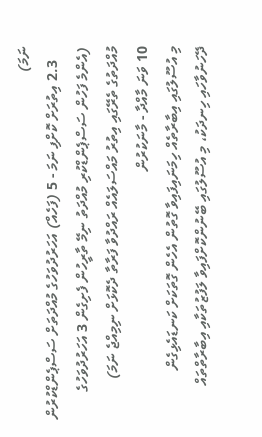ނަމަ)
    2.3 އިތުރަށް ކޮށްފި ނަމަ - 5 (ފަހެއް) އަހަރުދުވަހުގެ މުއްދަތަށް ސަސްޕެންޑްކުރުން (އެންމެ ފަހުން ސަސްޕެންޑްކުރި މުއްދަތު ނިމޭ ތާރީހުން ފެށިގެން 3 އަހަރުދުވަހުގެ މުއްދަތުގެ ތެރޭގައި އިތުރު މައްސަލައެއް ރައްދުވާ ފަރާތާ ދެކޮޅަށް ނިމިއްޖެ ނަމަ)
10 ވަނަ މާއްދާ - މާނަކުރުން
މި އުސޫލުގައި އިބާރާތެއް ހިމަނައިފައިވާ ގޮތުން އެހެން ގޮތަކަށް ކަނޑައެޅިގެން ދޭހަނުވާހައި ހިނދަކު، މި އުސޫލުގައި ބޭނުންކޮށްފައިވާ ލަފުޒުތަކާއި އިބާރާތްތައް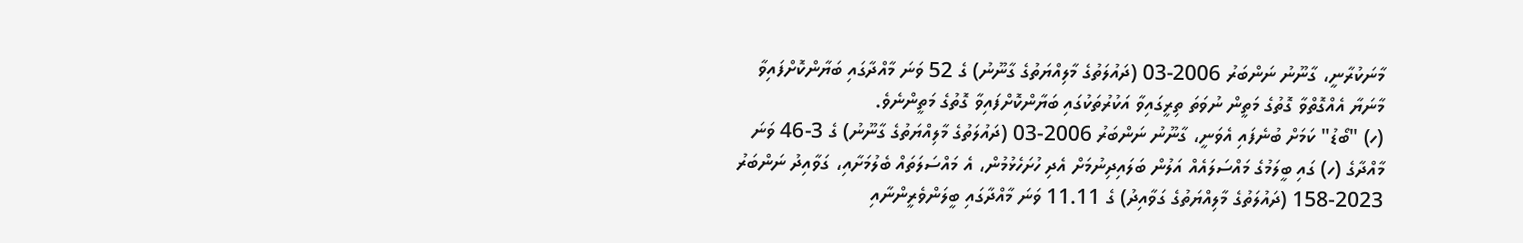މާނަކުރާނީ، ގާނޫނު ނަންބަރު 2006-03 (ދައުލަތުގެ މާލިއްޔަތުގެ ގާނޫނު) ގެ 52 ވަނަ މާއްދާގައި ބަޔާންކޮށްފައިވާ މާނަޔާ އެއްގޮތްވާ ގޮތުގެ މަތީން ނުވަތަ ތިރީގައިވާ އަކުރުތަކުގައި ބަޔާންކޮށްފައިވާ ގޮތުގެ މަތީންނެވެ.
(ހ) "ބޯޑު" ކަމަށް ބުނެފައި އެވަނީ، ގާނޫނު ނަންބަރު 2006-03 (ދައުލަތުގެ މާލިއްޔަތުގެ ގާނޫނު) ގެ 3-46 ވަނަ މާއްދާގެ (ހ) ގައި ބީލަމުގެ މައްސަލައެއް އަލުން ބަލައިދިނުމަށް އެދި ހުށަހެޅުމުން، އެ މައްސަލަތައް ބެލުމަށާއި، ގަވާއިދު ނަންބަރު 2023-158 (ދައުލަތުގެ މާލިއްޔަތުގެ ގަވާއިދު) ގެ 11.11 ވަނަ މާއްދާގައި ބީލަންވެރީންނާއި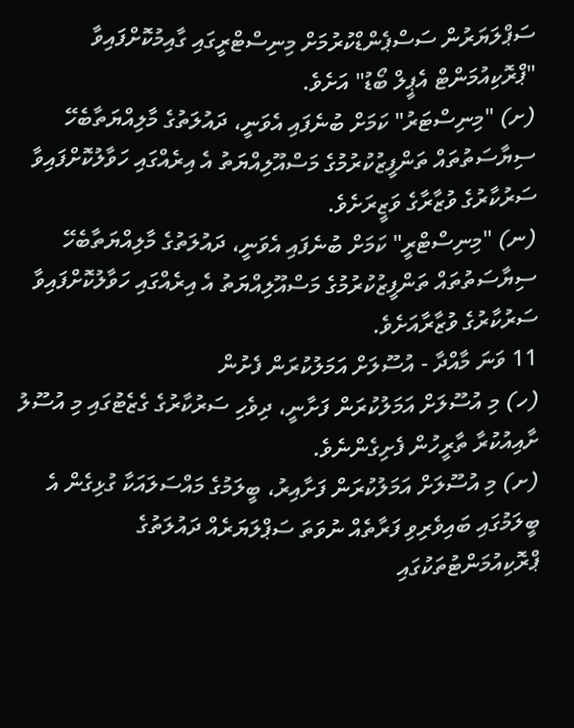ސަޕްލަޔަރުން ސަސްޕެންޑްކުރުމަށް މިނިސްޓްރީގައި ގާއިމުކޮށްފައިވާ "ޕްރޮކިއުމަންޓް އެޕީލް ބޯޑު" އަށެވެ.
(ށ) "މިނިސްޓަރު" ކަމަށް ބުނެފައި އެވަނީ، ދައުލަތުގެ މާލިއްޔަތާބެހޭ ސިޔާސަތުތައް ތަންފީޒުކުރުމުގެ މަސްއޫލިއްޔަތު އެ އިރެއްގައި ހަވާލުކޮށްފައިވާ ސަރުކާރުގެ ވުޒާރާގެ ވަޒީރަށެވެ.
(ނ) "މިނިސްޓްރީ" ކަމަށް ބުނެފައި އެވަނީ، ދައުލަތުގެ މާލިއްޔަތާބެހޭ ސިޔާސަތުތައް ތަންފީޒުކުރުމުގެ މަސްއޫލިއްޔަތު އެ އިރެއްގައި ހަވާލުކޮށްފައިވާ ސަރުކާރުގެ ވުޒާރާއަށެވެ.
11 ވަނަ މާއްދާ - އުސޫލަށް އަމަލުކުރަން ފެށުން
(ހ) މި އުސޫލަށް އަމަލުކުރަން ފަށާނީ، ދިވެހި ސަރުކާރުގެ ގެޒެޓުގައި މި އުސޫލު ށާއިއުކުރާ ތާރީހުން ފެށިގެންނެވެ.
(ށ) މި އުސޫލަށް އަމަލުކުރަން ފަށާއިރު، ބީލަމުގެ މައްސަލައަކާ ގުޅިގެން އެ ބީލަމުގައި ބައިވެރިވި ފަރާތެއް ނުވަތަ ސަޕްލަޔަރެއް ދައުލަތުގެ ޕްރޮކިއުމަންޓުތަކުގައި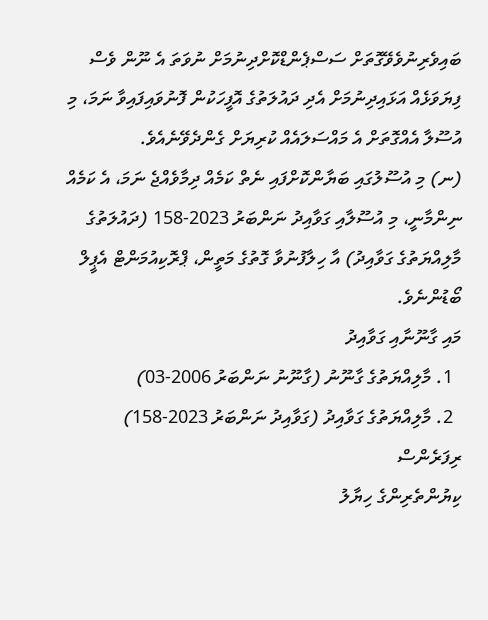ބައިވެރިނުވެވޭގޮތަށް ސަސްޕެންޑްކޮށްދިނުމަށް ނުވަތަ އެ ނޫން ވެސް ފިޔަވަޅެއް އަޅައިދިނުމަށް އެދި ދައުލަތުގެ އޮފީހަކުން ފޮނުވައިފައިވާ ނަމަ، މި އުސޫލާ އެއްގޮތަށް އެ މައްސަލައެއް ކުރިޔަށް ގެންދެވޭނެއެވެ.
(ނ) މި އުސޫލުގައި ބަޔާންކޮށްފައި ނެތް ކަމެއް ދިމާވެއްޖެ ނަމަ، އެ ކަމެއް ނިންމާނީ، މި އުސޫލާއި ގަވާއިދު ނަންބަރު 2023-158 (ދައުލަތުގެ މާލިއްޔަތުގެ ގަވާއިދު) އާ ހިލާފުނުވާ ގޮތުގެ މަތީން، ޕްރޮކިއުމަންޓް އެޕީލް ބޯޑުންނެވެ.
މައި ގާނޫނާއި ގަވާއިދު
  1. މާލިއްޔަތުގެ ގާނޫނު (ގާނޫނު ނަންބަރު 2006-03)
  2. މާލިއްޔަތުގެ ގަވާއިދު (ގަވާއިދު ނަންބަރު 2023-158)
ރިފަރެންސް
ކިޔުންތެރިންގެ ހިޔާލު